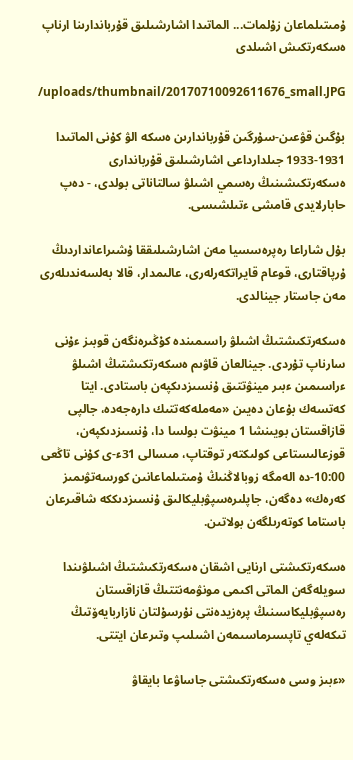ۇمىتىلماعان زۇلمات... الماتىدا اشارشىلىق قۇرباندارىنا ارناپ ەسكەرتكىش اشىلدى

/uploads/thumbnail/20170710092611676_small.JPG

بۇگىن قۋعىن-سۇرگىن قۇرباندارىن ەسكە الۋ كۇنى الماتىدا 1931-1933 جىلدارداعى اشارشىلىق قۇرباندارى ەسكەرتكىشىنىڭ رەسمي اشىلۋ سالتاناتى بولدى، - دەپ حابارلايدى قامشى ءتىلشىسى.

بۇل شاراعا رەپرەسسيا مەن اشارشىلىققا ۇشىراعانداردىڭ ۇرپاقتارى، قوعام قايراتكەرلەرى، عالىمدار، قالا بەلسەندىلەرى مەن جاستار جينالدى.

ەسكەرتكىشتىڭ اشىلۋ راسىمىندە كۇڭىرەنگەن قوبىز ءۇنى سارناپ تۇردى. جينالعان قاۋىم ەسكەرتكىشتىڭ اشىلۋ ءراسىمىن ءبىر مينۋتتىق ۇنسىزدىكپەن باستادى. ايتا كەتسەك بۇعان دەيىن «مەملەكەتتىك دارەجەدە، جالپى قازاقستان بويىنشا 1 مينۋت بولسا دا، ۇنسىزدىكپەن، قوزعالىستاعى كولىكتەر توقتاپ، مىسالى 31ء-ى كۇنى تاڭعى 10:00-دە الەمگە زوبالاڭنىڭ ۇمىتىلماعانىن كورسەتۋىمىز كەرەك» دەگەن، جاپلىرەسپۋبليكالىق ۇنسىزدىككە شاقىرعان باستاما كوتەرىلگەن بولاتىن.

ەسكەرتكىشتى ارنايى اشقان ەسكەرتكىشتىڭ اشىلۋىندا سويلەگەن الماتى اكىمى مونۋمەنتتىڭ قازاقستان رەسپۋبليكاسىنىڭ پرەزيدەنتى نۇرسۇلتان نازاربايەۆتىڭ تىكەلەي تاپسىرماسىمەن اشىلىپ وتىرعان ايتتى.

«ءبىز وسى ەسكەرتكىشتى جاساۋعا بايقاۋ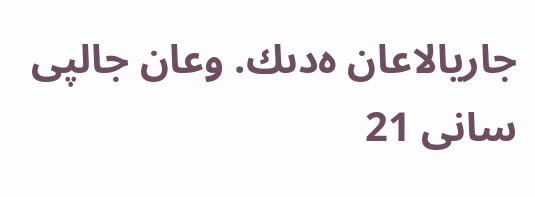جاريالاعان ەدىك. وعان جالپى سانى 21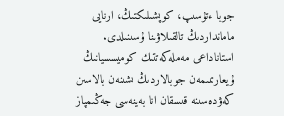جوبا ءتۇسىپ، كوپشىلىكتىڭ، ارنايى مامانداردىڭ تالقىلاۋىنا ۇسىنىلدى. استاناداعى مەملەكەتتىك كوميسسيانىڭ ۇيعارىمىمەن جوبالاردىڭ ىشىنەن بالاسىن كەۋدەسىنە قىسقان انا بەينەسى جەڭىمپاز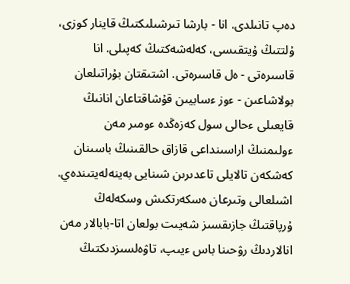دەپ تانىلدى. انا - بارشا تىرشىلىكتىڭ قاينار كوزى، ۇلتتىڭ ۇيتقىسى، كەلەشەكتىڭ كەپىلى. انا قاسىرەتى - ەل قاسىرەتى. اشتىقتان بۇراتىلعان بولاشاعىن - ءوز ءسابيىن قۇشاقتاعان انانىڭ قايعىلى ءحالى سول كەزەڭدە ءومىر مەن ءولىمنىڭ اراسىنداعى قازاق حالقىنىڭ باسىنان كەشكەن تالايلى تاعدىرىن شىنايى بەينەلەيتىندەي. اشىلعالى وتىرعان ەسكەرتكىش وسكەلەڭ ۇرپاقتىڭ جازىقسىز شەيىت بولعان اتا-بابالار مەن انالاردىڭ رۋحىنا باس ءيىپ، تاۋەلسىزدىكتىڭ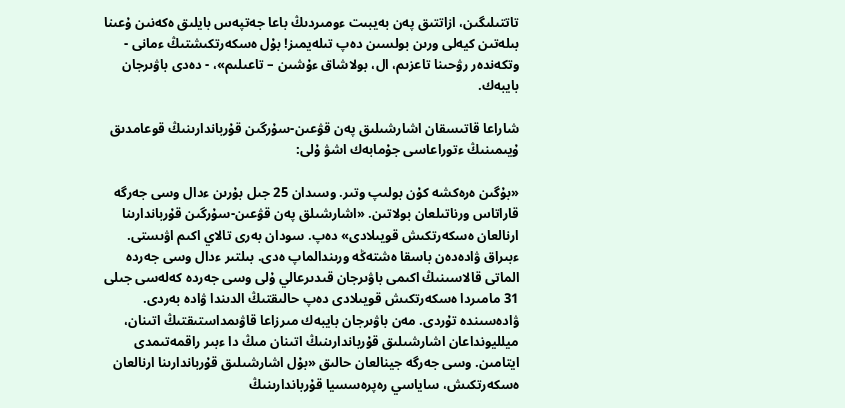تاتتىلىگىن، ازاتتىق پەن بەيبىت ءومىردىڭ باعا جەتپەس بايلىق ەكەنىن ۇعىنا بىلەتىن كيەلى ورىن بولسىن دەپ تىلەيمىز! بۇل ەسكەرتكىشتىڭ ءمانى - وتكەندەر رۋحىنا تاعزىم، ال، بولاشاق ءۇشىن – تاعىلىم»، - دەدى باۋىرجان بايبەك.

شاراعا قاتىسقان اشارشىلىق پەن قۋعىن-سۇرگىن قۇرباندارىنىڭ قوعامدىق ۇيىمىنىڭ ءتوراعاسى جۇمابەك اشۋ ۇلى:

«بۇگىن ەرەكشە كۇن بولىپ وتىر. وسىدان 25 جىل بۇرىن ءدال وسى جەرگە قاراتاس ورناتىلعان بولاتىن. «اشارشىلق پەن قۋعىن-سۇرگىن قۇرباندارىنا ارنالعان ەسكەرتكىش قويىلادى» دەپ. سودان بەرى تالاي اكىم اۋىستى. ءبىراق ۋادەدەن باسقا ەشتەڭە ورىندالماپ ەدى. بىلتىر ءدال وسى جەردە الماتى قالاسىنىڭ اكىمى باۋىرجان قىدىرعالي ۇلى وسى جەردە كەلەسى جىلى 31 مامىردا ەسكەرتكىش قويىلادى دەپ حالىقتىڭ الدىندا ۋادە بەردى. ۋادەسىندە تۇردى. مەن باۋىرجان بايبەك مىرزاعا قاۋىمداستىقتىڭ اتىنان، ميلليونداعان اشارشىلىق قۇرباندارىنىڭ اتىنان مىڭ دا ءبىر راقمەتىمدى ايتامىن. وسى جەرگە جينالعان حالىق «بۇل اشارشىلىق قۇرباندارىنا ارنالعان ەسكەرتكىش، ساياسي رەپرەسسيا قۇرباندارىنىڭ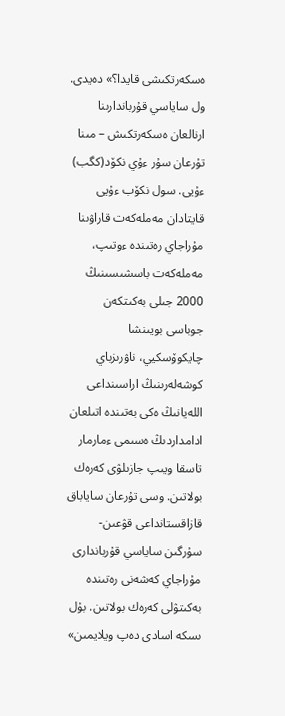ەسكەرتكىشى قايدا؟» دەيدى. ول ساياسي قۇرباندارىنا ارنالعان ەسكەرتكىش – مىنا تۇرعان سۇر ءۇي نكۆد(كگب) ءۇيى. سول نكۆب ءۇيى قايتادان مەملەكەت قاراۋىنا مۇراجاي رەتىندە ءوتىپ، مەملەكەت باسشىسىنىڭ 2000 جىلى بەكىتكەن جوباسى بويىنشا چايكوۆسكيي، ناۋرىزباي كوشەلەرىنىڭ اراسىنداعى اللەيانىڭ ەكى بەتىندە اتىلعان ادامداردىڭ ەسىمى ءمارمار تاسقا ويىپ جازىلۋى كەرەك بولاتىن. وسى تۇرعان ساياباق قازاقستانداعى قۋعىن-سۇرگىن ساياسي قۇرباندارى مۇراجاي كەشەنى رەتىندە بەكىتۋلى كەرەك بولاتىن. بۇل ىسكە اسادى دەپ ويلايمىن»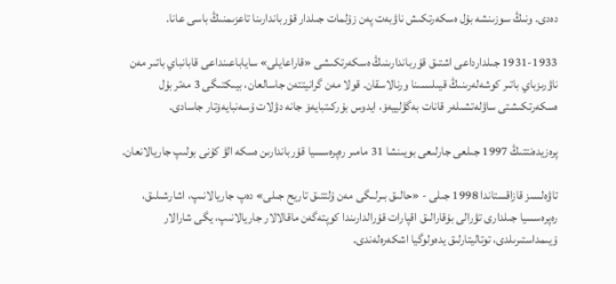دەدى. ونىڭ سوزىنشە بۇل ەسكەرتكىش ناۋبەت پەن زۇلمات جىلدار قۇرباندارىنا تاعزىمنىڭ باسى عانا.

1931-1933 جىلدارداعى اشتىق قۇرباندارىنىڭ ەسكەرتكىشى «قاراعايلى» ساياباعىنداعى قابانباي باتىر مەن ناۋرىزباي باتىر كوشەلەرىنىڭ قيىلىسىنا ورنالاسقان. قولا مەن گرانيتتەن جاسالعان، بيىكتىگى 3 مەتر بۇل ەسكەرتكىشتى ساۋلەتشىلەر قانات بەگۋلييەۆ، ايدوس بۇركىتبايەۆ جانە دۋلات ۇسەنبايەۆتار جاسادى.

پرەزيدەنتتىڭ 1997 جىلعى جارلىعى بويىنشا 31 مامىر رەپرەسسيا قۇرباندارىن ەسكە الۋ كۇنى بولىپ جاريالانعان.

تاۋەلسىز قازاقستاندا 1998 جىلى - «حالىق بىرلىگى مەن ۇلتتىق تاريح جىلى» دەپ جاريالانىپ، اشارشىلىق، رەپرەسسيا جىلدارى تۋرالى بۇقارالىق اقپارات قۇرالدارىندا كوپتەگەن ماقالالار جاريالانىپ، يگى شارالار ۇيىمداستىرىلدى، توتاليتارلىق يدەولوگيا اشكەرەلەندى.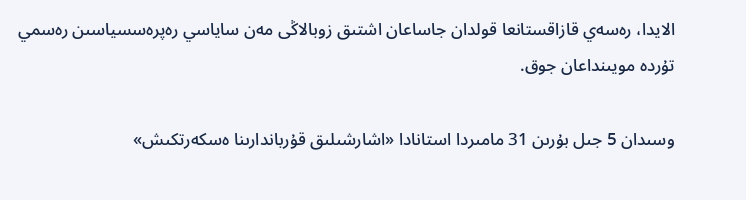الايدا، رەسەي قازاقستانعا قولدان جاساعان اشتىق زوبالاڭى مەن ساياسي رەپرەسسياسىن رەسمي تۇردە مويىنداعان جوق.

وسىدان 5 جىل بۇرىن 31 مامىردا استانادا «اشارشىلىق قۇرباندارىنا ەسكەرتكىش»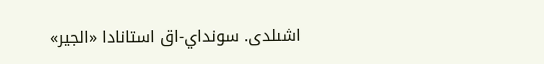اشىلدى. سونداي-اق استانادا «الجير»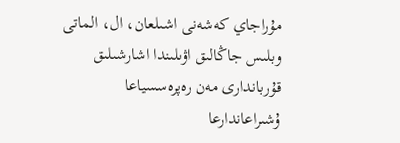مۇراجاي كەشەنى اشىلعان، ال، الماتى وبلىس جاڭالىق اۋىلىندا اشارشىلىق قۇرباندارى مەن رەپرەسسياعا ۇشىراعاندارعا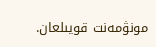مونۋمەنت قويىلعان.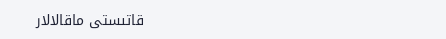قاتىستى ماقالالار